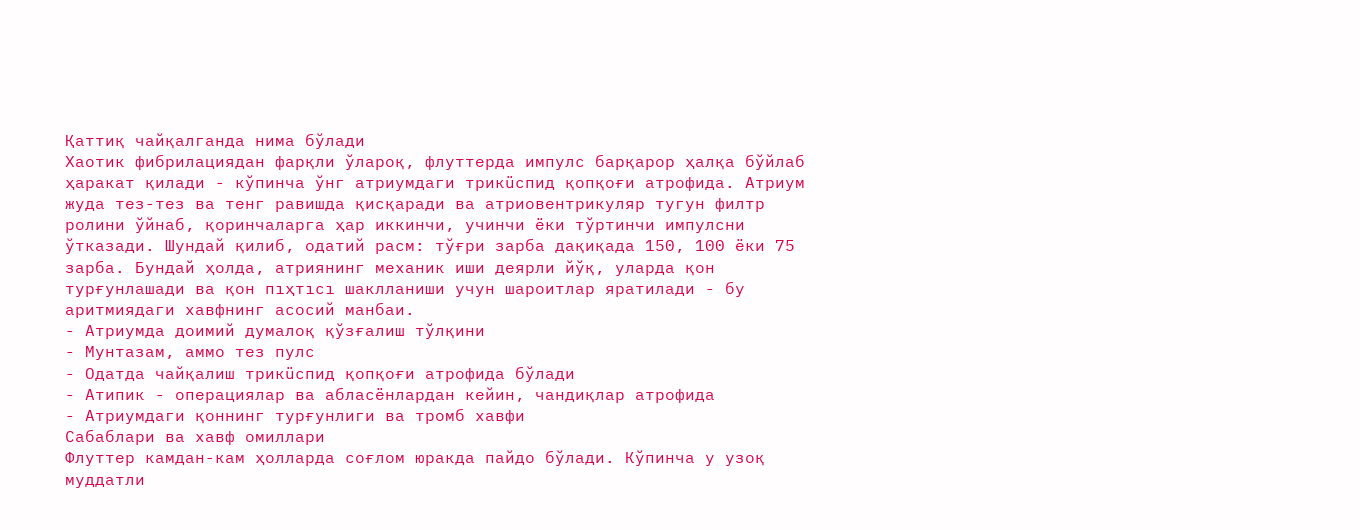Қаттиқ чайқалганда нима бўлади
Хаотик фибрилациядан фарқли ўлароқ, флуттерда импулс барқарор ҳалқа бўйлаб ҳаракат қилади - кўпинча ўнг атриумдаги трикüспид қопқоғи атрофида. Атриум жуда тез-тез ва тенг равишда қисқаради ва атриовентрикуляр тугун филтр ролини ўйнаб, қоринчаларга ҳар иккинчи, учинчи ёки тўртинчи импулсни ўтказади. Шундай қилиб, одатий расм: тўғри зарба дақиқада 150, 100 ёки 75 зарба. Бундай ҳолда, атриянинг механик иши деярли йўқ, уларда қон турғунлашади ва қон пıҳтıсı шаклланиши учун шароитлар яратилади - бу аритмиядаги хавфнинг асосий манбаи.
- Атриумда доимий думалоқ қўзғалиш тўлқини
- Мунтазам, аммо тез пулс
- Одатда чайқалиш трикüспид қопқоғи атрофида бўлади
- Атипик - операциялар ва абласёнлардан кейин, чандиқлар атрофида
- Атриумдаги қоннинг турғунлиги ва тромб хавфи
Сабаблари ва хавф омиллари
Флуттер камдан-кам ҳолларда соғлом юракда пайдо бўлади. Кўпинча у узоқ муддатли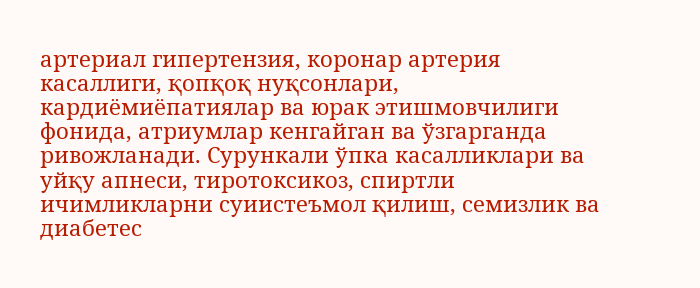артериал гипертензия, коронар артерия касаллиги, қопқоқ нуқсонлари, кардиёмиёпатиялар ва юрак этишмовчилиги фонида, атриумлар кенгайган ва ўзгарганда ривожланади. Сурункали ўпка касалликлари ва уйқу апнеси, тиротоксикоз, спиртли ичимликларни суиистеъмол қилиш, семизлик ва диабетес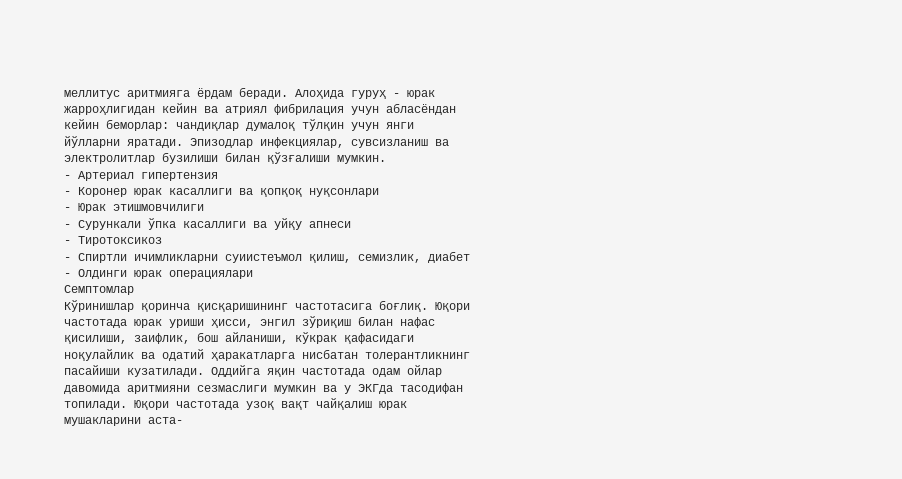меллитус аритмияга ёрдам беради. Алоҳида гуруҳ - юрак жарроҳлигидан кейин ва атриял фибрилация учун абласёндан кейин беморлар: чандиқлар думалоқ тўлқин учун янги йўлларни яратади. Эпизодлар инфекциялар, сувсизланиш ва электролитлар бузилиши билан қўзғалиши мумкин.
- Артериал гипертензия
- Коронер юрак касаллиги ва қопқоқ нуқсонлари
- Юрак этишмовчилиги
- Сурункали ўпка касаллиги ва уйқу апнеси
- Тиротоксикоз
- Спиртли ичимликларни суиистеъмол қилиш, семизлик, диабет
- Олдинги юрак операциялари
Семптомлар
Кўринишлар қоринча қисқаришининг частотасига боғлиқ. Юқори частотада юрак уриши ҳисси, энгил зўриқиш билан нафас қисилиши, заифлик, бош айланиши, кўкрак қафасидаги ноқулайлик ва одатий ҳаракатларга нисбатан толерантликнинг пасайиши кузатилади. Оддийга яқин частотада одам ойлар давомида аритмияни сезмаслиги мумкин ва у ЭКГда тасодифан топилади. Юқори частотада узоқ вақт чайқалиш юрак мушакларини аста-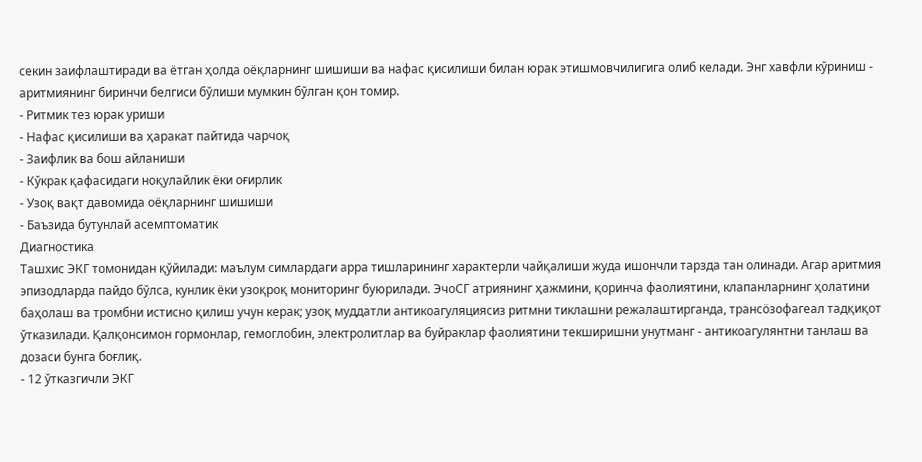секин заифлаштиради ва ётган ҳолда оёқларнинг шишиши ва нафас қисилиши билан юрак этишмовчилигига олиб келади. Энг хавфли кўриниш - аритмиянинг биринчи белгиси бўлиши мумкин бўлган қон томир.
- Ритмик тез юрак уриши
- Нафас қисилиши ва ҳаракат пайтида чарчоқ
- Заифлик ва бош айланиши
- Кўкрак қафасидаги ноқулайлик ёки оғирлик
- Узоқ вақт давомида оёқларнинг шишиши
- Баъзида бутунлай асемптоматик
Диагностика
Ташхис ЭКГ томонидан қўйилади: маълум симлардаги арра тишларининг характерли чайқалиши жуда ишончли тарзда тан олинади. Агар аритмия эпизодларда пайдо бўлса, кунлик ёки узоқроқ мониторинг буюрилади. ЭчоСГ атриянинг ҳажмини, қоринча фаолиятини, клапанларнинг ҳолатини баҳолаш ва тромбни истисно қилиш учун керак; узоқ муддатли антикоагуляциясиз ритмни тиклашни режалаштирганда, трансöзофагеал тадқиқот ўтказилади. Қалқонсимон гормонлар, гемоглобин, электролитлар ва буйраклар фаолиятини текширишни унутманг - антикоагулянтни танлаш ва дозаси бунга боғлиқ.
- 12 ўтказгичли ЭКГ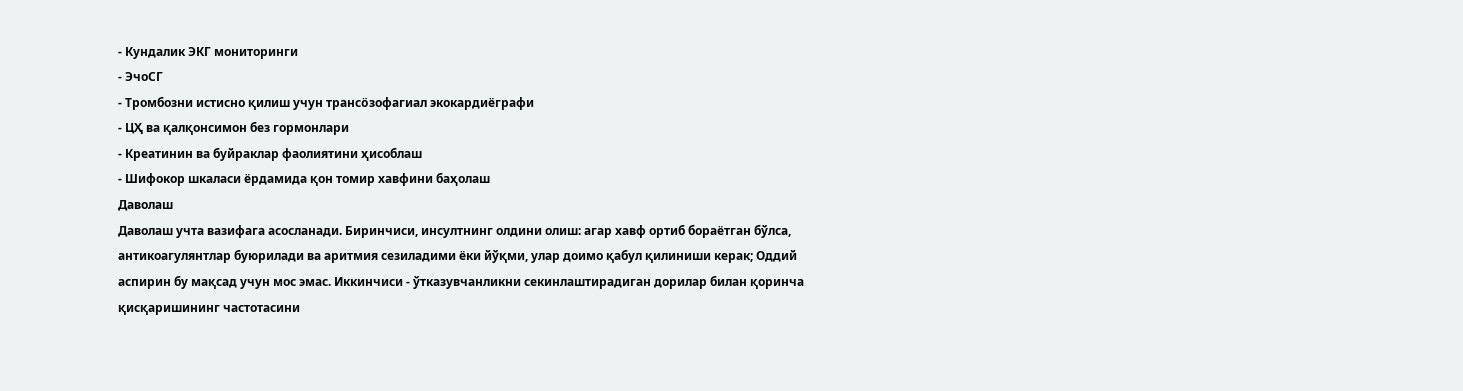- Кундалик ЭКГ мониторинги
- ЭчоСГ
- Тромбозни истисно қилиш учун трансöзофагиал экокардиёграфи
- ЦҲ ва қалқонсимон без гормонлари
- Креатинин ва буйраклар фаолиятини ҳисоблаш
- Шифокор шкаласи ёрдамида қон томир хавфини баҳолаш
Даволаш
Даволаш учта вазифага асосланади. Биринчиси, инсултнинг олдини олиш: агар хавф ортиб бораётган бўлса, антикоагулянтлар буюрилади ва аритмия сезиладими ёки йўқми, улар доимо қабул қилиниши керак; Оддий аспирин бу мақсад учун мос эмас. Иккинчиси - ўтказувчанликни секинлаштирадиган дорилар билан қоринча қисқаришининг частотасини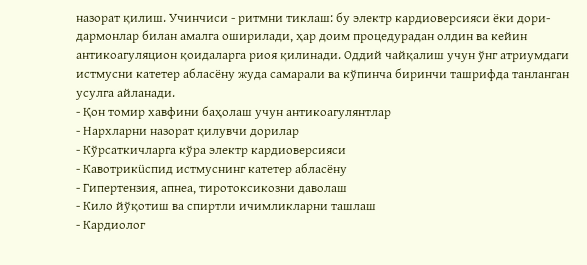назорат қилиш. Учинчиси - ритмни тиклаш: бу электр кардиоверсияси ёки дори-дармонлар билан амалга оширилади, ҳар доим процедурадан олдин ва кейин антикоагуляцион қоидаларга риоя қилинади. Оддий чайқалиш учун ўнг атриумдаги истмусни катетер абласёну жуда самарали ва кўпинча биринчи ташрифда танланган усулга айланади.
- Қон томир хавфини баҳолаш учун антикоагулянтлар
- Нархларни назорат қилувчи дорилар
- Кўрсаткичларга кўра электр кардиоверсияси
- Кавотрикüспид истмуснинг катетер абласёну
- Гипертензия, апнеа, тиротоксикозни даволаш
- Кило йўқотиш ва спиртли ичимликларни ташлаш
- Кардиолог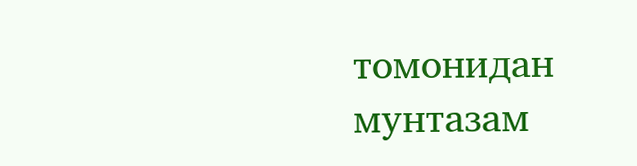томонидан мунтазам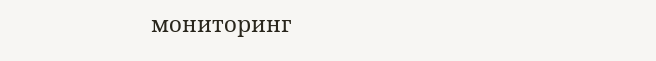мониторинг